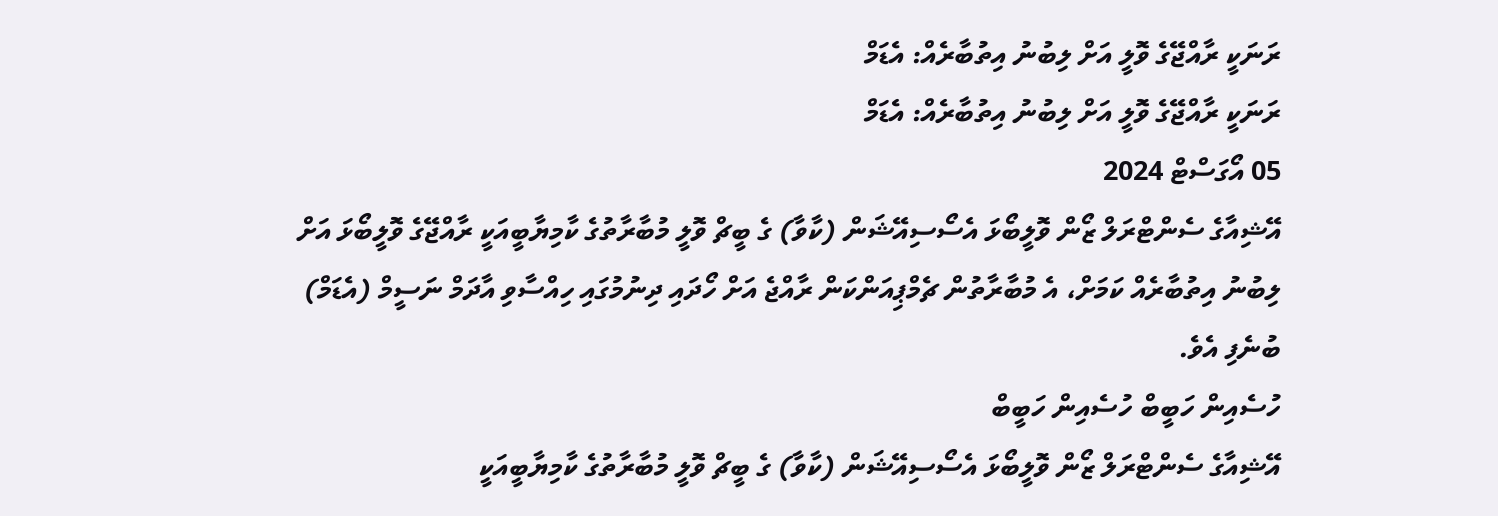ރަނަކީ ރާއްޖޭގެ ވޮލީ އަށް ލިބުނު އިތުބާރެއް: އެޑަމް
ރަނަކީ ރާއްޖޭގެ ވޮލީ އަށް ލިބުނު އިތުބާރެއް: އެޑަމް
05 އޯގަސްޓް 2024
އޭޝިއާގެ ސެންޓްރަލް ޒޯން ވޮލީބޯޅަ އެސޯސިއޭޝަން (ކާވާ) ގެ ބީޗް ވޮލީ މުބާރާތުގެ ކާމިޔާބީއަކީ ރާއްޖޭގެ ވޮލީބޯޅަ އަށް ލިބުނު އިތުބާރެއް ކަމަށް، އެ މުބާރާތުން ޗެމްޕިއަންކަން ރާއްޖެ އަށް ހޯދައި ދިނުމުގައި ހިއްސާވި އާދަމް ނަސީމް (އެޑަމް) ބުނެފި އެވެ.
ހުސެއިން ހަބީބް ހުސެއިން ހަބީބް
އޭޝިއާގެ ސެންޓްރަލް ޒޯން ވޮލީބޯޅަ އެސޯސިއޭޝަން (ކާވާ) ގެ ބީޗް ވޮލީ މުބާރާތުގެ ކާމިޔާބީއަކީ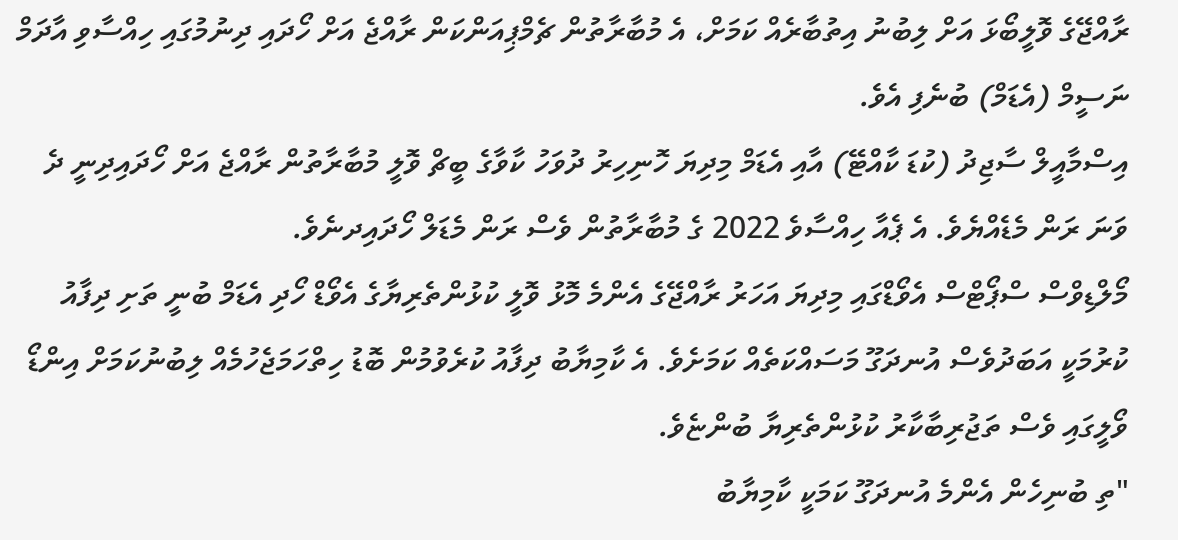ރާއްޖޭގެ ވޮލީބޯޅަ އަށް ލިބުނު އިތުބާރެއް ކަމަށް، އެ މުބާރާތުން ޗެމްޕިއަންކަން ރާއްޖެ އަށް ހޯދައި ދިނުމުގައި ހިއްސާވި އާދަމް ނަސީމް (އެޑަމް) ބުނެފި އެވެ.
އިސްމާއީލް ސާޖިދު (ކުޑަ ކާއްޓޭ) އާއި އެޑަމް މިދިޔަ ހޮނިހިރު ދުވަހު ކާވާގެ ބީޗް ވޮލީ މުބާރާތުން ރާއްޖެ އަށް ހޯދައިދިނީ ދެ ވަނަ ރަން މެޑެއްޔެވެ. އެ ޕެއާ ހިއްސާވެ 2022 ގެ މުބާރާތުން ވެސް ރަން މެޑަލް ހޯދައިދނެވެ.
މޯލްޑިވްސް ސްޕޯޓްސް އެވޯޑްގައި މިދިޔަ އަހަރު ރާއްޖޭގެ އެންމެ މޮޅު ވޮލީ ކުޅުންތެރިޔާގެ އެވޯޑް ހޯދި އެޑަމް ބުނީ ތަށި ދިފާއު ކުރުމަކީ އަބަދުވެސް އުނދަގޫ މަސައްކަތެއް ކަމަށެވެ. އެ ކާމިޔާބު ދިފާއު ކުރެވުމުން ބޮޑު ހިތްހަމަޖެހުމެއް ލިބުނުކަމަށް އިންޑޯ ވޯލީގައި ވެސް ތަޖުރިބާކާރު ކުޅުންތެރިޔާ ބުންޏެވެ.
"ތި ބުނިހެން އެންމެ އުނދަގޫ ކަމަކީ ކާމިޔާބު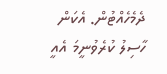ދެމެހެއްޓުން. އެކަން ހާސިލު ކުރެވުނީމަ އެއީ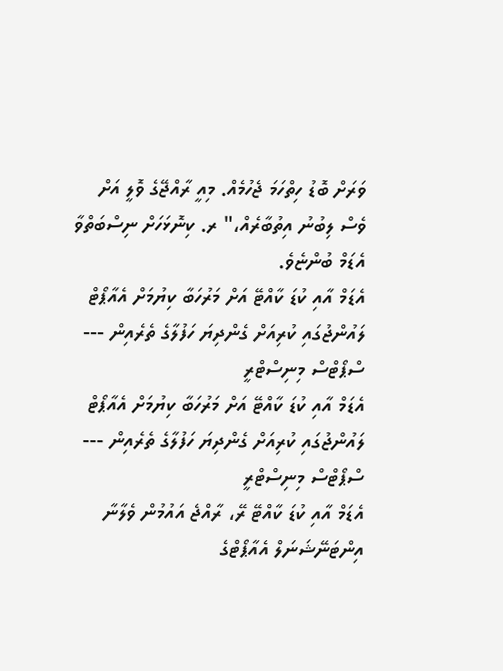ވަރަށް ބޮޑު ހިތްހަމަ ޖެހުމެއް. މިއީ ރާއްޖޭގެ ވޮލީ އަށް ވެސް ލިބުނު އިތުބާރެއް،" ރ. ކިނޮޅަހަށް ނިސްބަތްވާ އެޑަމް ބުންޏެވެ.
އެޑަމް އާއި ކުޑަ ކާއްޓޭ އަށް މަރުހަބާ ކިޔުމަށް އެއާޕޯޓް ލައުންޖުގައި ކުރިއަށް ގެންދިޔަ ހަފުލާގެ ތެރެއިން --- ސްޕޯޓްސް މިނިސްޓްރީ
އެޑަމް އާއި ކުޑަ ކާއްޓޭ އަށް މަރުހަބާ ކިޔުމަށް އެއާޕޯޓް ލައުންޖުގައި ކުރިއަށް ގެންދިޔަ ހަފުލާގެ ތެރެއިން --- ސްޕޯޓްސް މިނިސްޓްރީ
އެޑަމް އާއި ކުޑަ ކާއްޓޭ ރޭ، ރާއްޖެ އައުމުން ވެލާނާ އިންޓަނޭޝަނަލް އެއާޕޯޓްގެ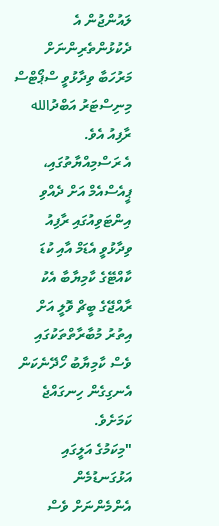ލައުންޖުން އެ ދެކުޅުންތެރިންނަށް މަރުހަބާ ވިދާޅުވީ ސްޕޯޓްސް މިނިސްޓަރު އަބްދުالله ރާފިއު އެވެ.
އެ ރަސްމިއްޔާތުގައި، ޕީއެސްއެމް އަށް ދެއްވި އިންޓަވިއުގައި ރާފިއު ވިދާޅުވީ އެޑަމް އާއި ކުޑަ ކާއްޓޭގެ ކާމިޔާބާ އެކު ރާއްޖޭގެ ބީޗް ވޮލީ އަށް އިތުރު މުބާރާތްތަކުގައި ވެސް ކާމިޔާބު ހޯދޭނެކަން އެނގިގެން ހިނގައްޖެ ކަމަށެވެ.
"މިކަމުގެ އަލީގައި އަޅުގަނޑުމެން އެންމެންނަށް ވެސް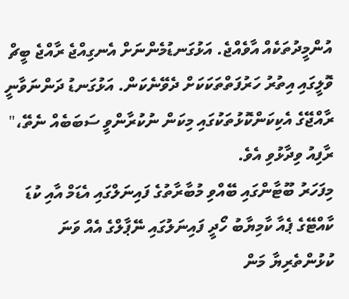އުންމީދުތަކެއް އާވެއްޖެ. އަޅުގަނޑުމެންނަށް އެނގިއްޖެ ރާއްޖެ ބީޗް ވޮލީގައި އިތުރު ހަރުފަތްތަކަކަށް ދެވޭނެކަން. އަޅުގަނޑު ދަންނަވާނީ ރާއްޖޭގެ އެކިކަންކޮޅުތަކުގައި މިކަން ނުކުރާންވީ ސަބަބެއް ނެތޭ،" ރާފިއު ވިދާޅުވި އެވެ.
މިފަހަރު ބޫޓާންގައި ބޭއްވި މުބާރާތުގެ ފައިނަލްގައި އެޑަމް އާއި ކުޑަ ކާއްޓޭގެ ޕެއާ ކާމިޔާބު ހޯދީ ފައިނަލުގައި ނޭޕާލްގެ އެއް ވަނަ ކުޅުންތެރިޔާ މަން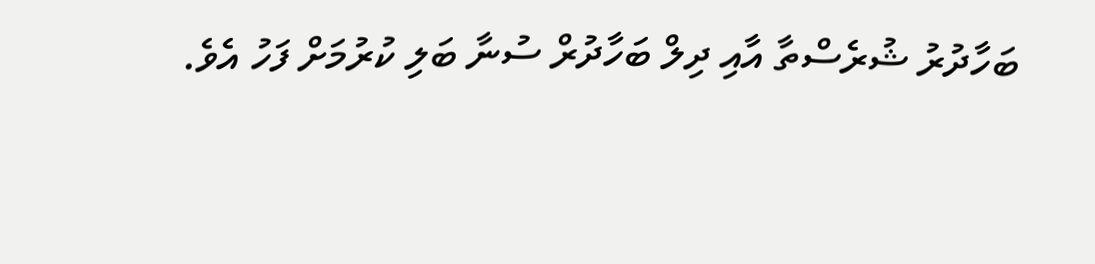ބަހާދުރު ޝުރެސްތާ އާއި ދިލް ބަހާދުރް ސުނާ ބަލި ކުރުމަށް ފަހު އެވެ.